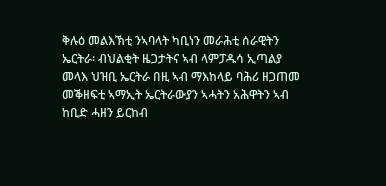ቅሉዕ መልእኽቲ ንኣባላት ካቢነን መራሕቲ ሰራዊትን ኤርትራ፡ ብህልቂት ዜጋታትና ኣብ ላምፓዱሳ ኢጣልያ
መላእ ህዝቢ ኤርትራ በዚ ኣብ ማእከላይ ባሕሪ ዘጋጠመ መቕዘፍቲ ኣማኢት ኤርትራውያን ኣሓትን አሕዋትን ኣብ ከቢድ ሓዘን ይርከብ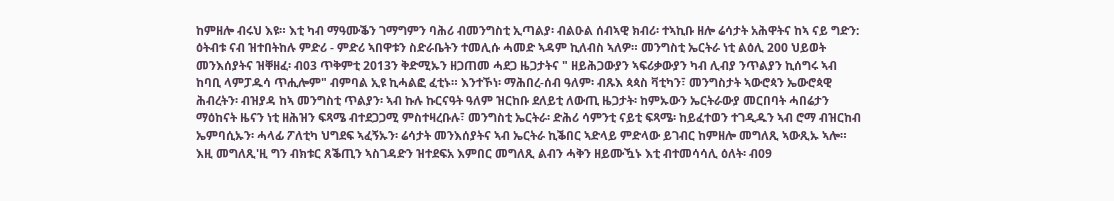ከምዘሎ ብሩህ እዩ። እቲ ካብ ማዓሙቕን ገማግምን ባሕሪ ብመንግስቲ ኢጣልያ፡ ብልዑል ሰብኣዊ ክብሪ፡ ተኣኪቡ ዘሎ ሬሳታት አሕዋትና ከኣ ናይ ግድን: ዕትብቱ ናብ ዝተበትከሉ ምድሪ - ምድሪ ኣበዋቱን ስድራቤትን ተመሊሱ ሓመድ ኣዳም ኪለብስ ኣለዎ። መንግስቲ ኤርትራ ነቲ ልዕሊ 200 ህይወት መንእሰያትና ዝቐዘፈ፡ ብ03 ጥቅምቲ 2013ን ቅድሚኡን ዘጋጠመ ሓደጋ ዜጋታትና " ዘይሕጋውያን ኣፍሪቃውያን ካብ ሊብያ ንጥልያን ኪሰግሩ ኣብ ከባቢ ላምፓዱሳ ጥሒሎም" ብምባል ኢዩ ኪሓልፎ ፈቲኑ። እንተኾነ፡ ማሕበረ-ሰብ ዓለም፡ ብጹእ ጳጳስ ቫቲካን፣ መንግስታት ኣውሮጳን ኤውሮጳዊ ሕብረትን፡ ብዝያዳ ከኣ መንግስቲ ጥልያን፡ ኣብ ኩሉ ኩርናዓት ዓለም ዝርከቡ ደለይቲ ለውጢ ዜጋታት፡ ከምኡውን ኤርትራውያ መርበባት ሓበሬታን ማዕከናት ዜናን ነቲ ዘሕዝን ፍጻሜ ብተደጋጋሚ ምስተዛረቡሉ፣ መንግስቲ ኤርትራ፡ ድሕሪ ሳምንቲ ናይቲ ፍጻሜ፡ ከይፈተወን ተገዲዱን ኣብ ሮማ ብዝርከብ ኤምባሲኡን፡ ሓላፊ ፖለቲካ ህግደፍ ኣፈኝኡን፡ ሬሳታት መንእሰያትና ኣብ ኤርትራ ኪቕበር ኣድላይ ምድላው ይገብር ከምዘሎ መግለጺ ኣውጺኡ ኣሎ።
እዚ መግለጺ'ዚ ግን ብክቱር ጸቕጢን ኣስገዳድን ዝተደፍአ እምበር መግለጺ ልብን ሓቅን ዘይሙዃኑ እቲ ብተመሳሳሊ ዕለት፡ ብ09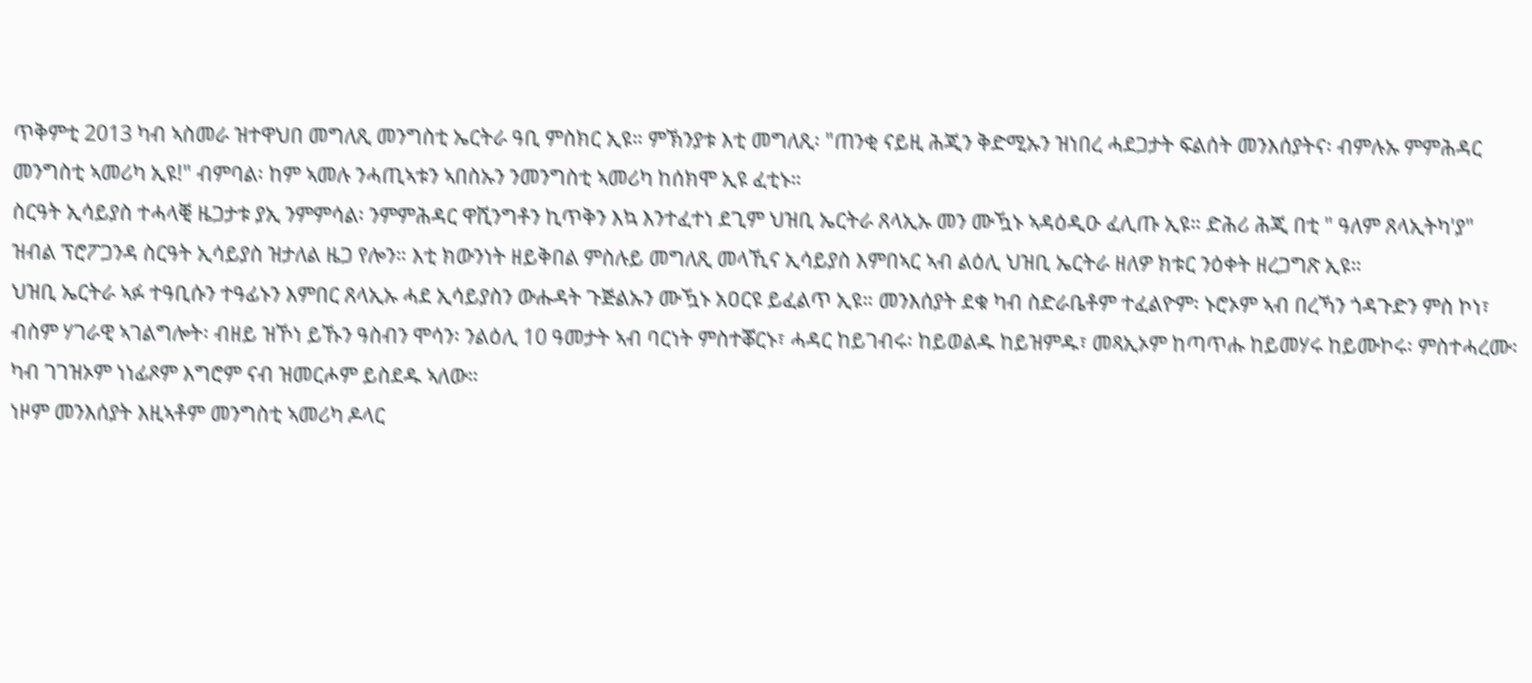ጥቅምቲ 2013 ካብ ኣስመራ ዝተዋህበ መግለጺ መንግስቲ ኤርትራ ዓቢ ምስክር ኢዩ። ምኽንያቱ እቲ መግለጺ፡ "ጠንቂ ናይዚ ሕጂን ቅድሚኡን ዝነበረ ሓደጋታት ፍልሰት መንእሰያትና፡ ብምሉኡ ምምሕዳር መንግስቲ ኣመሪካ ኢዩ!" ብምባል፡ ከም ኣመሉ ንሓጢኣቱን ኣበስኡን ንመንግስቲ ኣመሪካ ከሰክሞ ኢዩ ፈቲኑ።
ስርዓት ኢሳይያስ ተሓላቒ ዜጋታቱ ያኢ ንምምሳል፡ ንምምሕዳር ዋሺንግቶን ኪጥቅን እኳ እንተፈተነ ደጊም ህዝቢ ኤርትራ ጸላኢኡ መን ሙዃኑ ኣዳዕዲዑ ፈሊጡ ኢዩ። ድሕሪ ሕጂ በቲ " ዓለም ጸላኢትካ'ያ" ዝብል ፕሮፖጋንዳ ስርዓት ኢሳይያስ ዝታለል ዜጋ የሎን። እቲ ክውንነት ዘይቅበል ምስሉይ መግለጺ መላኺና ኢሳይያስ እምበኣር ኣብ ልዕሊ ህዝቢ ኤርትራ ዘለዎ ክቱር ንዕቀት ዘረጋግጽ ኢዩ።
ህዝቢ ኤርትራ ኣፉ ተዓቢሱን ተዓፊኑን እምበር ጸላኢኡ ሓደ ኢሳይያስን ውሑዳት ጉጅልኡን ሙዃኑ አዐርዩ ይፈልጥ ኢዩ። መንእሰያት ደቁ ካብ ስድራቤቶም ተፈልዮም፡ ኑሮኦም ኣብ በረኻን ጎዳጉድን ምስ ኮነ፣ ብስም ሃገራዊ ኣገልግሎት፡ ብዘይ ዝኾነ ይኹን ዓስብን ሞሳን፡ ንልዕሊ 10 ዓመታት ኣብ ባርነት ምስተቖርኑ፣ ሓዳር ከይገብሩ፡ ከይወልዱ ከይዝምዱ፣ መጻኢኦም ከጣጥሑ ከይመሃሩ ከይሙኮሩ፡ ምስተሓረሙ፡ ካብ ገገዝኦም ነነፊጾም እግሮም ናብ ዝመርሖም ይስደዱ ኣለው።
ነዞም መንእሰያት እዚኣቶም መንግስቲ ኣመሪካ ዶላር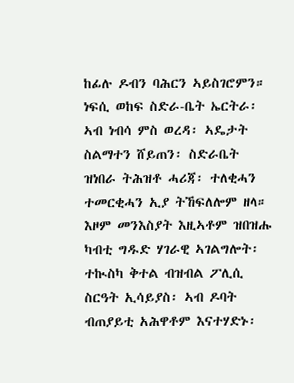ከፊሉ ዶብን ባሕርን ኣይስገሮምን። ነፍሲ ወከፍ ስድራ-ቤት ኤርትራ፡ ኣብ ነብሳ ምስ ወረዳ፡ ኣዴታት ስልማተን ሸይጠን፡ ስድራቤት ዝነበራ ትሕዝቶ ሓሪጃ፡ ተለቂሓን ተመርቂሓን ኢያ ትኸፍለሎም ዘላ።
እዞም መንእስያት እዚኣቶም ዝበዝሑ ካብቲ ግዱድ ሃገራዊ ኣገልግሎት፡ ተኲስካ ቅተል ብዝብል ፖሊሲ ስርዓት ኢሳይያስ፡ ኣብ ዶባት ብጠያይቲ አሕዋቶም እናተሃድኑ፡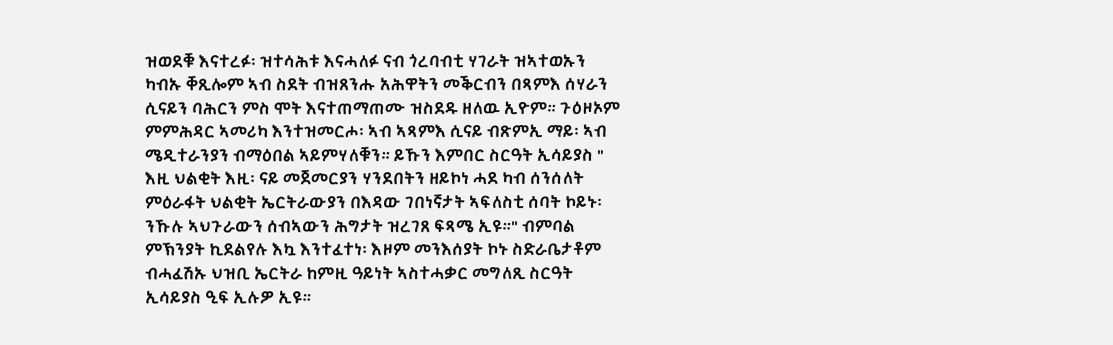ዝወደቑ እናተረፉ፡ ዝተሳሕቱ እናሓለፉ ናብ ጎረባብቲ ሃገራት ዝኣተወኡን ካብኡ ቐጺሎም ኣብ ስደት ብዝጸንሑ አሕዋትን መቕርብን በጻምእ ሰሃራን ሲናይን ባሕርን ምስ ሞት እናተጠማጠሙ ዝስደዱ ዘለዉ ኢዮም። ጉዕዞኦም ምምሕዳር ኣመሪካ እንተዝመርሖ፡ ኣብ ኣጻምእ ሲናይ ብጽምኢ ማይ፡ ኣብ ሜዲተራንያን ብማዕበል ኣይምሃለቑን። ይኹን እምበር ስርዓት ኢሳይያስ " እዚ ህልቂት እዚ፡ ናይ መጀመርያን ሃንደበትን ዘይኮነ ሓደ ካብ ሰንሰለት ምዕራፋት ህልቂት ኤርትራውያን በእዳው ገበነኛታት ኣፍለስቲ ሰባት ኮይኑ፡ ንኹሉ ኣህጉራውን ሰብኣውን ሕግታት ዝረገጸ ፍጻሜ ኢዩ።" ብምባል ምኽንያት ኪደልየሉ እኳ እንተፈተነ፡ እዞም መንእሰያት ኮኑ ስድራቤታቶም ብሓፈሽኡ ህዝቢ ኤርትራ ከምዚ ዓይነት ኣስተሓቃር መግለጺ ስርዓት ኢሳይያስ ዒፍ ኢሉዎ ኢዩ።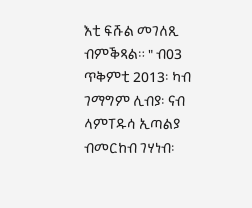እቲ ፍሹል መገለጺ ብምቕጻል። " ብ03 ጥቅምቲ 2013፡ ካብ ገማግም ሊብያ፡ ናብ ላምፐዱሳ ኢጣልያ ብመርከብ ገሃነብ፡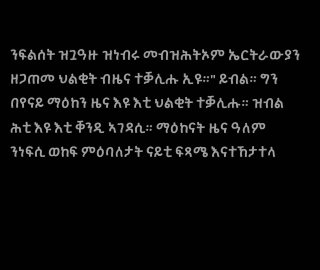ንፍልሰት ዝጓዓዙ ዝነብሩ መብዝሕትኦም ኤርትራውያን ዘጋጠመ ህልቂት ብዜና ተቓሊሑ ኢዩ።" ይብል። ግን በየናይ ማዕከን ዜና እዩ እቲ ህልቂት ተቓሊሑ። ዝብል ሕቲ እዩ እቲ ቐንዲ ኣገዳሲ። ማዕከናት ዜና ዓለም ንነፍሲ ወከፍ ምዕባለታት ናይቲ ፍጻሜ እናተኸታተላ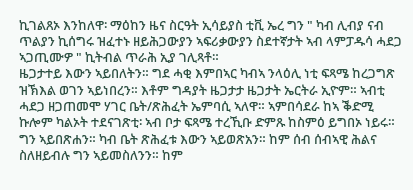ኪገልጸኦ እንከለዋ፡ ማዕከን ዜና ስርዓት ኢሳይያስ ቲቪ ኤረ ግን " ካብ ሊብያ ናብ ጥልያን ኪሰግሩ ዝፈተኑ ዘይሕጋውያን ኣፍሪቃውያን ስደተኛታት ኣብ ላምፓዱሳ ሓደጋ ኣጋጢሙዎ " ኪትብል ጥራሕ ኢያ ገሊጻቶ።
ዜጋታተይ እውን ኣይበለትን። ግደ ሓቂ እምበኣር ካብኣ ንላዕሊ ነቲ ፍጻሜ ከረጋግጽ ዝኽእል ወገን ኣይነበረን። እቶም ግዳያት ዜጋታታ ዜጋታት ኤርትራ ኢዮም። ኣብቲ ሓደጋ ዘጋጠመሞ ሃገር ቤት/ጽሕፈት ኤምባሲ ኣለዋ። ኣምበሳደራ ከኣ ቕድሚ ኩሎም ካልኦት ተደናገጽቲ፡ ኣብ ቦታ ፍጻሜ ተረኺቡ ድምጹ ከስምዕ ይግበኦ ነይሩ። ግን ኣይበጽሐን። ካብ ቤት ጽሕፈቱ እውን ኣይወጽአን። ከም ሰብ ሰብኣዊ ሕልና ስለዘይብሉ ግን ኣይመስለንን። ከም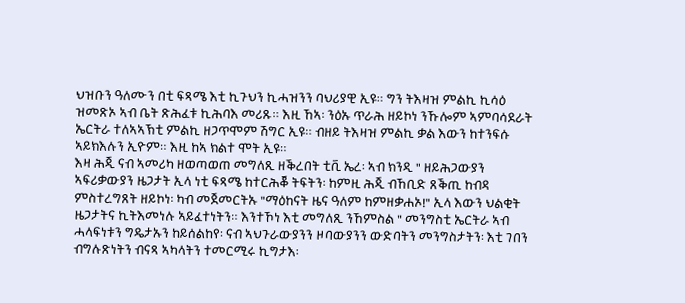ህዝቡን ዓለሙን በቲ ፍጻሜ እቲ ኪጉህን ኪሓዝንን ባህሪያዊ ኢዩ። ግን ትእዛዝ ምልኪ ኪሳዕ ዝመጽኦ ኣብ ቤት ጽሕፈቱ ኪሕባእ መሪጹ። እዚ ኸኣ፡ ንዕኡ ጥራሕ ዘይኮነ ንኹሎም ኣምባሳደራት ኤርትራ ተለኣኣኽቲ ምልኪ ዘጋጥሞም ሽግር ኢዩ። ብዘይ ትእዛዝ ምልኪ ቃል እውን ከተንፍሱ ኣይክእሉን ኢዮም። እዚ ከኣ ክልተ ሞት ኢዩ።
እዛ ሕጂ ናብ ኣመሪካ ዘወጣወጠ መግለጺ ዘቕረበት ቲቪ ኤረ፡ ኣብ ክንዲ " ዘይሕጋውያን ኣፍሪቃውያን ዜጋታት ኢላ ነቲ ፍጻሜ ከተርሕቖ ትፍትን፡ ከምዚ ሕጂ ብኸቢድ ጸቕጢ ከብዳ ምስተረግጸት ዘይኮነ፡ ካብ መጀመርትኡ "ማዕከናት ዜና ዓለም ከምዘቃሐኦ!" ኢላ እውን ህልቂት ዜጋታትና ኪትእመነሉ ኣይፈተነትን። እንተኾነ እቲ መግለጺ ንኸምስል " መንግስቲ ኤርትራ ኣብ ሓላፍነቱን ግዴታኡን ከይሰልከየ፡ ናብ ኣህጉራውያንን ዞባውያንን ውድባትን መንግስታትን፡ እቲ ገበን ብግሉጽነትን ብናጻ ኣካላትን ተመርሚሩ ኪግታእ፡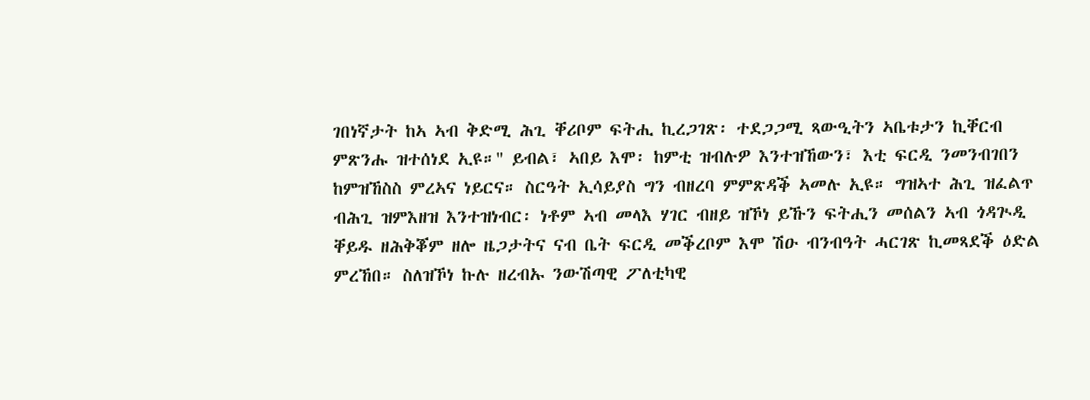ገበነኛታት ከኣ ኣብ ቅድሚ ሕጊ ቐሪቦም ፍትሒ ኪረጋገጽ፡ ተደጋጋሚ ጻውዒትን ኣቤቱታን ኪቐርብ ምጽንሑ ዝተሰነደ ኢዩ።" ይብል፣ ኣበይ እሞ፡ ከምቲ ዝብሉዎ እንተዝኸውን፣ እቲ ፍርዲ ንመንብገበን ከምዝኸስስ ምረኣና ነይርና። ስርዓት ኢሳይያስ ግን ብዘረባ ምምጽዳቕ ኣመሉ ኢዩ። ግዝኣተ ሕጊ ዝፈልጥ ብሕጊ ዝምእዘዝ እንተዝነብር፡ ነቶም ኣብ መላእ ሃገር ብዘይ ዝኾነ ይኹን ፍትሒን መሰልን ኣብ ጎዳጒዲ ቐይዱ ዘሕቅቖም ዘሎ ዜጋታትና ናብ ቤት ፍርዲ መቕረቦም እሞ ሽዑ ብንብዓት ሓርገጽ ኪመጻደቕ ዕድል ምረኸበ። ስለዝኾነ ኩሉ ዘረብኡ ንውሽጣዊ ፖለቲካዊ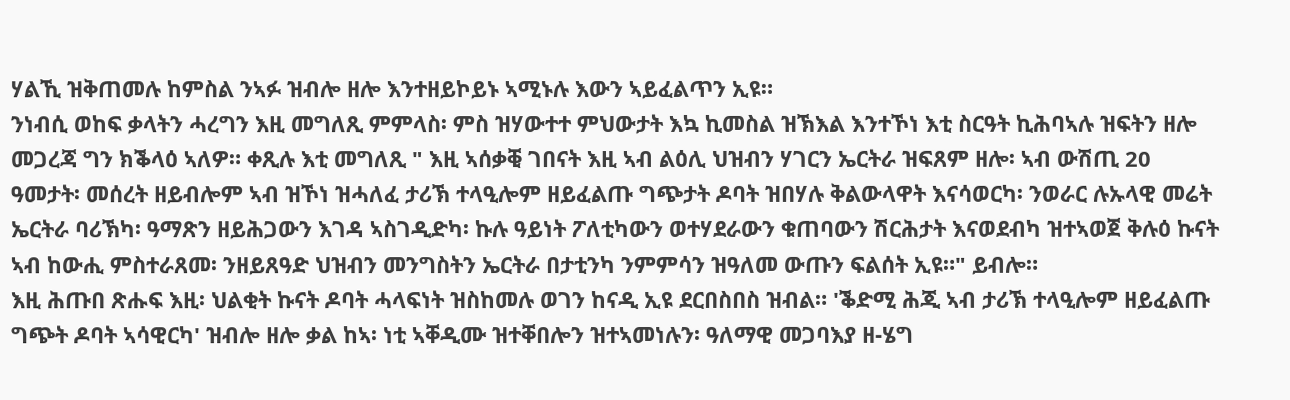ሃልኺ ዝቅጠመሉ ከምስል ንኣፉ ዝብሎ ዘሎ እንተዘይኮይኑ ኣሚኑሉ እውን ኣይፈልጥን ኢዩ።
ንነብሲ ወከፍ ቃላትን ሓረግን እዚ መግለጺ ምምላስ፡ ምስ ዝሃውተተ ምህውታት እኳ ኪመስል ዝኽእል እንተኾነ እቲ ስርዓት ኪሕባኣሉ ዝፍትን ዘሎ መጋረጃ ግን ክቕላዕ ኣለዎ። ቀጺሉ እቲ መግለጺ " እዚ ኣሰቃቒ ገበናት እዚ ኣብ ልዕሊ ህዝብን ሃገርን ኤርትራ ዝፍጸም ዘሎ፡ ኣብ ውሽጢ 20 ዓመታት፡ መሰረት ዘይብሎም ኣብ ዝኾነ ዝሓለፈ ታሪኽ ተላዒሎም ዘይፈልጡ ግጭታት ዶባት ዝበሃሉ ቅልውላዋት እናሳወርካ፡ ንወራር ሉኡላዊ መሬት ኤርትራ ባሪኽካ፡ ዓማጽን ዘይሕጋውን እገዳ ኣስገዲድካ፡ ኩሉ ዓይነት ፖለቲካውን ወተሃደራውን ቁጠባውን ሽርሕታት እናወደብካ ዝተኣወጀ ቅሉዕ ኩናት ኣብ ከውሒ ምስተራጸመ፡ ንዘይጸዓድ ህዝብን መንግስትን ኤርትራ በታቲንካ ንምምሳን ዝዓለመ ውጡን ፍልሰት ኢዩ።" ይብሎ።
እዚ ሕጡበ ጽሑፍ እዚ፡ ህልቂት ኩናት ዶባት ሓላፍነት ዝስከመሉ ወገን ከናዲ ኢዩ ደርበስበስ ዝብል። 'ቕድሚ ሕጂ ኣብ ታሪኽ ተላዒሎም ዘይፈልጡ ግጭት ዶባት ኣሳዊርካ' ዝብሎ ዘሎ ቃል ከኣ፡ ነቲ ኣቐዲሙ ዝተቐበሎን ዝተኣመነሉን፡ ዓለማዊ መጋባእያ ዘ-ሄግ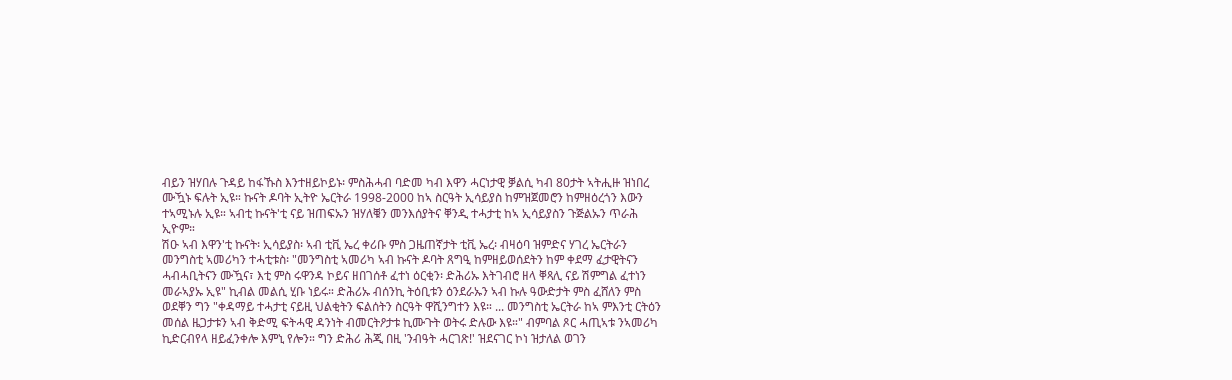ብይን ዝሃበሉ ጉዳይ ከፋኹስ እንተዘይኮይኑ፡ ምስሕሓብ ባድመ ካብ እዋን ሓርነታዊ ቓልሲ ካብ 80ታት ኣትሒዙ ዝነበረ ሙዃኑ ፍሉት ኢዩ። ኩናት ዶባት ኢትዮ ኤርትራ 1998-2000 ከኣ ስርዓት ኢሳይያስ ከምዝጀመሮን ከምዘዕረጎን እውን ተኣሚኑሉ ኢዩ። ኣብቲ ኩናት'ቲ ናይ ዝጠፍኡን ዝሃለቑን መንእሰያትና ቐንዲ ተሓታቲ ከኣ ኢሳይያስን ጉጅልኡን ጥራሕ ኢዮም።
ሽዑ ኣብ እዋን'ቲ ኩናት፡ ኢሳይያስ፡ ኣብ ቲቪ ኤረ ቀሪቡ ምስ ጋዜጠኛታት ቲቪ ኤረ፡ ብዛዕባ ዝምድና ሃገረ ኤርትራን መንግስቲ ኣመሪካን ተሓቲቱስ፡ "መንግስቲ ኣመሪካ ኣብ ኩናት ዶባት ጸግዒ ከምዘይወሰደትን ከም ቀደማ ፈታዊትናን ሓብሓቢትናን ሙዃና፣ እቲ ምስ ሩዋንዳ ኮይና ዘበገሰቶ ፈተነ ዕርቂን፡ ድሕሪኡ እትገብሮ ዘላ ቐጻሊ ናይ ሽምግል ፈተነን መራኣያኡ ኢዩ" ኪብል መልሲ ሂቡ ነይሩ። ድሕሪኡ ብሰንኪ ትዕቢቱን ዕንደራኡን ኣብ ኩሉ ዓውድታት ምስ ፈሸለን ምስ ወደቐን ግን "ቀዳማይ ተሓታቲ ናይዚ ህልቂትን ፍልሰትን ስርዓት ዋሺንግተን እዩ። ... መንግስቲ ኤርትራ ከኣ ምእንቲ ርትዕን መሰል ዜጋታቱን ኣብ ቅድሚ ፍትሓዊ ዳንነት ብመርትዖታቱ ኪሙጉት ወትሩ ድሉው እዩ።" ብምባል ጾር ሓጢኣቱ ንኣመሪካ ኪድርብየላ ዘይፈንቀሎ እምኒ የሎን። ግን ድሕሪ ሕጂ በዚ 'ንብዓት ሓርገጽ!' ዝደናገር ኮነ ዝታለል ወገን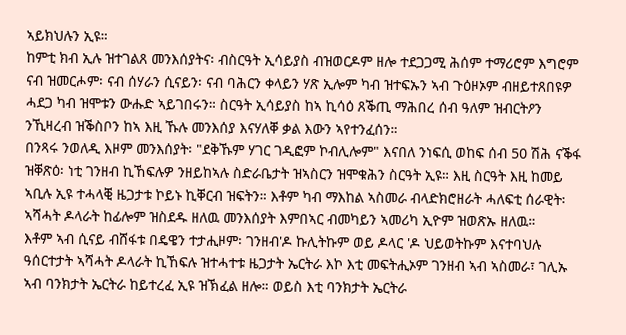ኣይክህሉን ኢዩ።
ከምቲ ክብ ኢሉ ዝተገልጸ መንእሰያትና፡ ብስርዓት ኢሳይያስ ብዝወርዶም ዘሎ ተደጋጋሚ ሕሰም ተማሪሮም እግሮም ናብ ዝመርሖም፡ ናብ ሰሃራን ሲናይን፡ ናብ ባሕርን ቀላይን ሃጽ ኢሎም ካብ ዝተፍኡን ኣብ ጉዕዞኦም ብዘይተጸበዩዎ ሓደጋ ካብ ዝሞቱን ውሑድ ኣይገበሩን። ስርዓት ኢሳይያስ ከኣ ኪሳዕ ጸቕጢ ማሕበረ ሰብ ዓለም ዝብርትዖን ንኺዛረብ ዝቕስቦን ከኣ እዚ ኹሉ መንእሰያ እናሃለቐ ቃል እውን ኣየተንፈሰን።
በንጻሩ ንወለዲ እዞም መንእሰያት፡ "ደቅኹም ሃገር ገዲፎም ኮብሊሎም" እናበለ ንነፍሲ ወከፍ ሰብ 50 ሽሕ ናቕፋ ዝቐጽዕ፡ ነቲ ገንዘብ ኪኸፍሉዎ ንዘይከኣሉ ስድራቤታት ዝኣስርን ዝሞቁሕን ስርዓት ኢዩ። እዚ ስርዓት እዚ ከመይ ኣቢሉ ኢዩ ተሓላቒ ዜጋታቱ ኮይኑ ኪቐርብ ዝፍትን። እቶም ካብ ማእከል ኣስመራ ብላድክሮዘራት ሓለፍቲ ሰራዊት፡ ኣሻሓት ዶላራት ከፊሎም ዝስደዱ ዘለዉ መንእሰያት እምበኣር ብመካይን ኣመሪካ ኢዮም ዝወጽኡ ዘለዉ።
እቶም ኣብ ሲናይ ብሸፋቱ በዴዌን ተታሒዞም፡ ገንዘብ'ዶ ኩሊትኩም ወይ ዶላር 'ዶ ህይወትኩም እናተባህሉ ዓሰርተታት ኣሻሓት ዶላራት ኪኸፍሉ ዝተሓተቱ ዜጋታት ኤርትራ እኮ እቲ መፍትሒኦም ገንዘብ ኣብ ኣስመራ፣ ገሊኡ ኣብ ባንክታት ኤርትራ ከይተረፈ ኢዩ ዝኽፈል ዘሎ። ወይስ እቲ ባንክታት ኤርትራ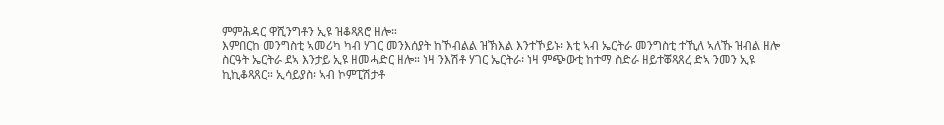ምምሕዳር ዋሺንግቶን ኢዩ ዝቆጻጸሮ ዘሎ።
እምበርከ መንግስቲ ኣመሪካ ካብ ሃገር መንእሰያት ከኾብልል ዝኽእል እንተኾይኑ፡ እቲ ኣብ ኤርትራ መንግስቲ ተኺለ ኣለኹ ዝብል ዘሎ ስርዓት ኤርትራ ደኣ እንታይ ኢዩ ዘመሓድር ዘሎ። ነዛ ንእሽቶ ሃገር ኤርትራ፡ ነዛ ምጭውቲ ከተማ ስድራ ዘይተቖጻጸረ ድኣ ንመን ኢዩ ኪኪቆጻጸር። ኢሳይያስ፡ ኣብ ኮምፒሽታቶ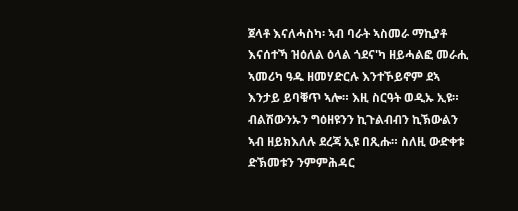ጀላቶ እናለሓስካ፡ ኣብ ባራት ኣስመራ ማኪያቶ እናሰተኻ ዝዕለል ዕላል ጎደና'ካ ዘይሓልፎ መራሒ ኣመሪካ ዓዱ ዘመሃድርሉ እንተኾይኖም ደኣ እንታይ ይባቑጥ ኣሎ። እዚ ስርዓት ወዲኡ ኢዩ። ብልሽውንኡን ግዕዘዩንን ኪጉልብብን ኪኽውልን ኣብ ዘይክእለሉ ደረጃ ኢዩ በጺሑ። ስለዚ ውድቀቱ ድኽመቱን ንምምሕዳር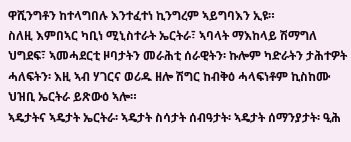ዋሺንግቶን ከተላግበሉ እንተፈተነ ኪንግረም ኣይግባእን ኢዩ።
ስለዚ እምበኣር ካቢነ ሚኒስተራት ኤርትራ፣ ኣባላት ማእከላይ ሽማግለ ህግደፍ፣ ኣመሓደርቲ ዞባታትን መራሕቲ ሰራዊትን፡ ኩሎም ካድራትን ታሕተዎት ሓለፍትን፡ እዚ ኣብ ሃገርና ወሪዱ ዘሎ ሽግር ከብቅዕ ሓላፍነቶም ኪስከሙ ህዝቢ ኤርትራ ይጽውዕ ኣሎ።
ኣዴታትና ኣዴታት ኤርትራ፡ ኣዴታት ስሳታት ሰብዓታት፡ ኣዴታት ሰማንያታት፡ ዒሕ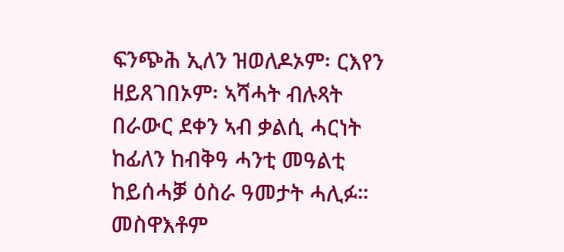ፍንጭሕ ኢለን ዝወለዶኦም፡ ርእየን ዘይጸገበኦም፡ ኣሻሓት ብሉጻት በራውር ደቀን ኣብ ቃልሲ ሓርነት ከፊለን ከብቅዓ ሓንቲ መዓልቲ ከይሰሓቓ ዕስራ ዓመታት ሓሊፉ። መስዋእቶም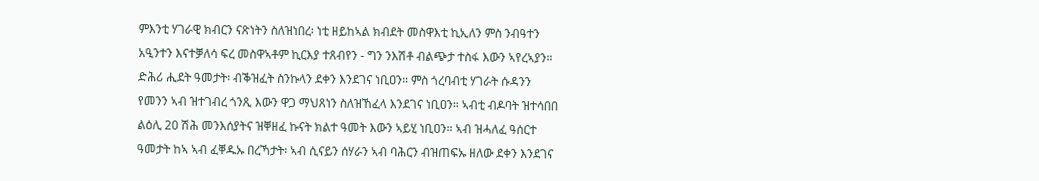ምእንቲ ሃገራዊ ክብርን ናጽነትን ስለዝነበረ፡ ነቲ ዘይከኣል ክብደት መስዋእቲ ኪኢለን ምስ ንብዓተን አዒንተን እናተቓለሳ ፍረ መስዋኣቶም ኪርእያ ተጸብየን - ግን ንእሽቶ ብልጭታ ተስፋ እውን ኣየረኣያን።
ድሕሪ ሒደት ዓመታት፡ ብቕዝፈት ስንኩላን ደቀን እንደገና ነቢዐን። ምስ ጎረባብቲ ሃገራት ሱዳንን የመንን ኣብ ዝተገብረ ጎንጺ እውን ዋጋ ማህጸነን ስለዝኸፈላ እንደገና ነቢዐን። ኣብቲ ብዶባት ዝተሳበበ ልዕሊ 20 ሽሕ መንእሰያትና ዝቐዘፈ ኩናት ክልተ ዓመት እውን ኣይሂ ነቢዐን። ኣብ ዝሓለፈ ዓሰርተ ዓመታት ከኣ ኣብ ፈቐዱኡ በረኻታት፡ ኣብ ሲናይን ሰሃራን ኣብ ባሕርን ብዝጠፍኡ ዘለው ደቀን እንደገና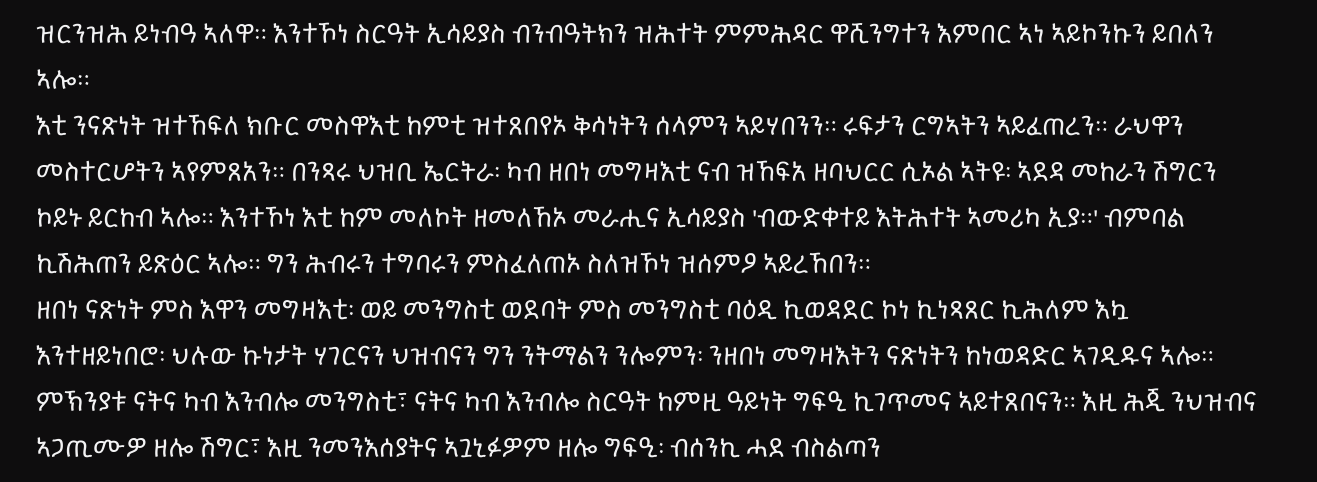ዝርንዝሕ ይነብዓ ኣለዋ። እንተኾነ ስርዓት ኢሳይያስ ብንብዓትክን ዝሕተት ምምሕዳር ዋሺንግተን እምበር ኣነ ኣይኮንኩን ይበለን ኣሎ።
እቲ ንናጽነት ዝተኸፍለ ክቡር መስዋእቲ ከምቲ ዝተጸበየኦ ቅሳነትን ሰላምን ኣይሃበንን። ሩፍታን ርግኣትን ኣይፈጠረን። ራህዋን መስተርሆትን ኣየምጸአን። በንጻሩ ህዝቢ ኤርትራ፡ ካብ ዘበነ መግዛእቲ ናብ ዝኸፍአ ዘባህርር ሲኦል ኣትዩ፡ ኣደዳ መከራን ሽግርን ኮይኑ ይርከብ ኣሎ። እንተኾነ እቲ ከም መለኮት ዘመለኸኦ መራሒና ኢሳይያስ 'ብውድቀተይ እትሕተት ኣመሪካ ኢያ።' ብምባል ኪሽሕጠን ይጽዕር ኣሎ። ግን ሕብሩን ተግባሩን ምስፈለጠኦ ስለዝኾነ ዝሰምዖ ኣይረኸበን።
ዘበነ ናጽነት ምስ እዋን መግዛእቲ፡ ወይ መንግስቲ ወደባት ምስ መንግስቲ ባዕዲ ኪወዳደር ኮነ ኪነጻጸር ኪሕለም እኳ እንተዘይነበሮ፡ ህሉው ኩነታት ሃገርናን ህዝብናን ግን ንትማልን ንሎምን፡ ንዘበነ መግዛእትን ናጽነትን ከነወዳድር ኣገዲዱና ኣሎ። ምኽንያቱ ናትና ካብ እንብሎ መንግስቲ፣ ናትና ካብ እንብሎ ስርዓት ከምዚ ዓይነት ግፍዒ ኪገጥመና ኣይተጸበናን። እዚ ሕጂ ንህዝብና ኣጋጢሙዎ ዘሎ ሽግር፣ እዚ ንመንእሰያትና ኣጓኒፉዎም ዘሎ ግፍዒ፡ ብሰንኪ ሓደ ብስልጣን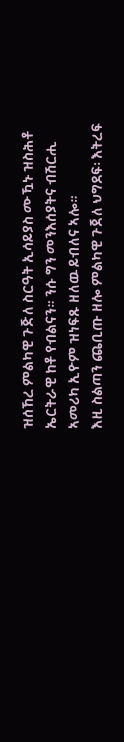ዝሰኸረ ምልካዊ ጉጅለ ስርዓት ኢሳይያስ ሙዃኑ ዝስሕቶ ኤርትራዊ ከቶ የብልናን። ንሱ ግን መንእሰያትና ብሽርሒ ኣመሪካ ኢዮም ዝነፍጹ ዘለዉ ይብለና ኣሎ።
እዚ ስልጣን ጨቢጡ ዘሎ ምልካዊ ጉጀለ ህግደፍ፡ እትረፍ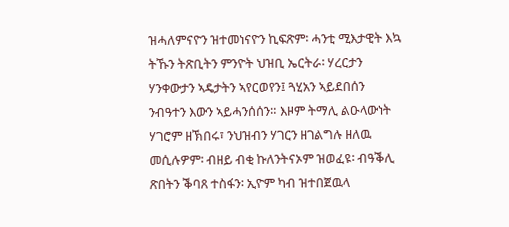ዝሓለምናዮን ዝተመነናዮን ኪፍጽም፡ ሓንቲ ሚእታዊት እኳ ትኹን ትጽቢትን ምንዮት ህዝቢ ኤርትራ፡ ሃረርታን ሃንቀውታን ኣዴታትን ኣየርወየን፤ ጓሂአን ኣይደበሰን ንብዓተን እውን ኣይሓንሰሰን። እዞም ትማሊ ልዑላውነት ሃገሮም ዘኽበሩ፣ ንህዝብን ሃገርን ዘገልግሉ ዘለዉ መሲሉዎም፡ ብዘይ ብቂ ኩለንትናኦም ዝወፈዩ፡ ብዓቕሊ ጽበትን ቕባጸ ተስፋን፡ ኢዮም ካብ ዝተበጀዉላ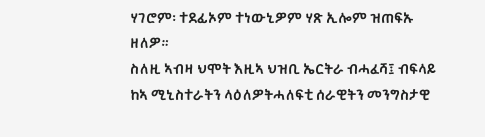ሃገሮም፡ ተደፊኦም ተነውኒዎም ሃጽ ኢሎም ዝጠፍኡ ዘለዎ።
ስለዚ ኣብዛ ህሞት እዚኣ ህዝቢ ኤርትራ ብሓፈሻ፤ ብፍላይ ከኣ ሚኒስተራትን ላዕለዎትሓለፍቲ ሰራዊትን መንግስታዊ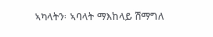ኣካላትን፡ ኣባላት ማእከላይ ሽማግለ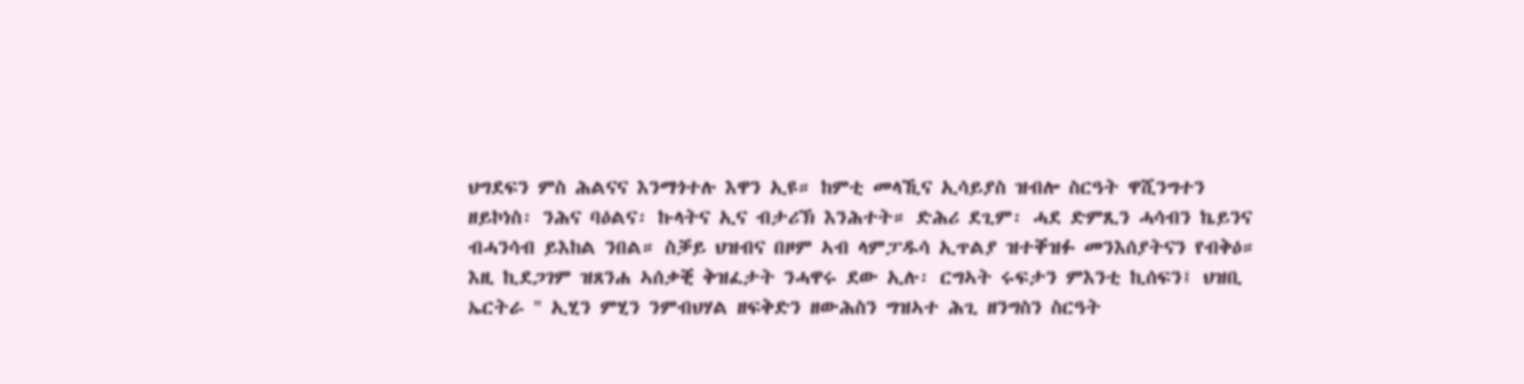ህግደፍን ምስ ሕልናና እንማጎተሉ እዋን ኢዩ። ከምቲ መላኺና ኢሳይያስ ዝብሎ ስርዓት ዋሺንግተን ዘይኮነስ፡ ንሕና ባዕልና፡ ኩላትና ኢና ብታሪኽ እንሕተት። ድሕሪ ደጊም፡ ሓደ ድምጺን ሓሳብን ኬይንና ብሓንሳብ ይእከል ንበል። ስቓይ ህዝብና በዞም ኣብ ላምፓዱሳ ኢጥልያ ዝተቐዝፉ መንእሰያትናን የብቅዕ።
እዚ ኪደጋገም ዝጸንሐ ኣሰቃቒ ቅዝፈታት ንሓዋሩ ደው ኢሉ፡ ርግኣት ሩፍታን ምእንቲ ኪሰፍን፤ ህዝቢ ኤርትራ " ኢሂን ምሂን ንምብህሃል ዘፍቅድን ዘውሕስን ግዝኣተ ሕጊ ዘንግስን ስርዓት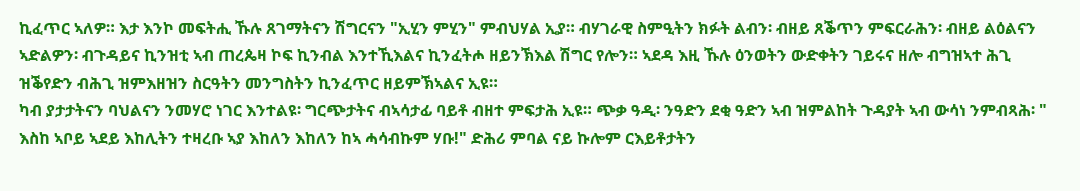ኪፈጥር ኣለዎ። እታ እንኮ መፍትሒ ኹሉ ጸገማትናን ሽግርናን "ኢሂን ምሂን" ምብህሃል ኢያ። ብሃገራዊ ስምዒትን ክፉት ልብን፡ ብዘይ ጸቕጥን ምፍርራሕን፡ ብዘይ ልዕልናን ኣድልዎን፡ ብጉዳይና ኪንዝቲ ኣብ ጠረጴዛ ኮፍ ኪንብል እንተኺእልና ኪንፈትሖ ዘይንኽእል ሽግር የሎን። ኣደዳ እዚ ኹሉ ዕንወትን ውድቀትን ገይሩና ዘሎ ብግዝኣተ ሕጊ ዝቕየድን ብሕጊ ዝምእዘዝን ስርዓትን መንግስትን ኪንፈጥር ዘይምኽኣልና ኢዩ።
ካብ ያታታትናን ባህልናን ንመሃሮ ነገር እንተልዩ፡ ግርጭታትና ብኣሳታፊ ባይቶ ብዘተ ምፍታሕ ኢዩ። ጭቃ ዓዲ፡ ንዓድን ደቂ ዓድን ኣብ ዝምልከት ጉዳያት ኣብ ውሳነ ንምብጻሕ፡ " እስከ ኣቦይ ኣደይ እከሊትን ተዛረቡ ኣያ እከለን እከለን ከኣ ሓሳብኩም ሃቡ!" ድሕሪ ምባል ናይ ኩሎም ርእይቶታትን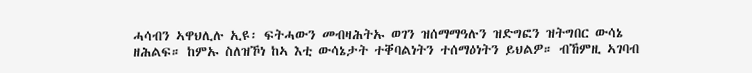ሓሳብን ኣዋህሊሉ ኢዩ፡ ፍትሓውን መብዛሕትኡ ወገን ዝሰማማዓሉን ዝድግፎን ዝትግበር ውሳኔ ዘሕልፍ። ከምኡ ስለዝኾነ ከኣ እቲ ውሳኔታት ተቐባልነትን ተሰማዕነትን ይህልዎ። ብኸምዚ ኣገባብ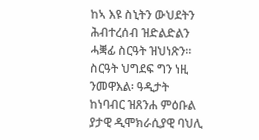ከኣ እዩ ስኒትን ውህደትን ሕብተረሰብ ዝድልድልን ሓቛፊ ስርዓት ዝህነጽን።
ስርዓት ህግደፍ ግን ነዚ ንመዋእል፡ ዓዲታት ከነባብር ዝጸንሐ ምዕቡል ያታዊ ዲሞክራሲያዊ ባህሊ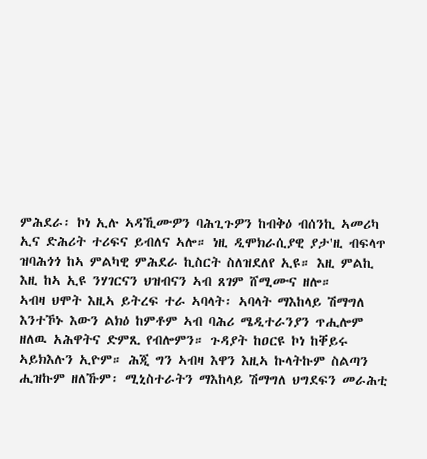ምሕደራ፡ ኮነ ኢሉ ኣዳኺሙዎን ባሕጊጉዎን ከብቅዕ ብሰንኪ ኣመሪካ ኢና ድሕሪት ተሪፍና ይብለና ኣሎ። ነዚ ዲሞክራሲያዊ ያታ'ዚ ብፍላጥ ዝባሕጎጎ ከኣ ምልካዊ ምሕደራ ኪስርት ስለዝደለየ ኢዩ። እዚ ምልኪ እዚ ከኣ ኢዩ ንሃገርናን ህዝብናን ኣብ ጸገም ሸሚሙና ዘሎ።
ኣብዛ ህሞት እዚኣ ይትረፍ ተራ ኣባላት፡ ኣባላት ማእከላይ ሽማግለ እንተኾኑ እውን ልክዕ ከምቶም ኣብ ባሕሪ ሜዲተራንያን ጥሒሎም ዘለዉ አሕዋትና ድምጺ የብሎምን። ጉዳያት ከዐርዩ ኮነ ከቐይሩ ኣይክእሉን ኢዮም። ሕጂ ግን ኣብዛ እዋን እዚኣ ኩላትኩም ስልጣን ሒዝኩም ዘለኹም፡ ሚኒስተራትን ማእከላይ ሽማግለ ህግደፍን መራሕቲ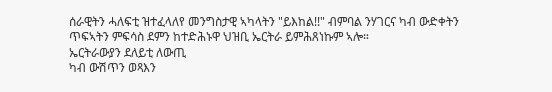ሰራዊትን ሓለፍቲ ዝተፈላለየ መንግስታዊ ኣካላትን "ይእከል!!" ብምባል ንሃገርና ካብ ውድቀትን ጥፍኣትን ምፍሳስ ደምን ከተድሕኑዋ ህዝቢ ኤርትራ ይምሕጸነኩም ኣሎ።
ኤርትራውያን ደለይቲ ለውጢ
ካብ ውሽጥን ወጻእን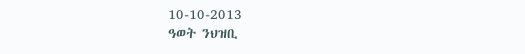10-10-2013
ዓወት ንህዝቢ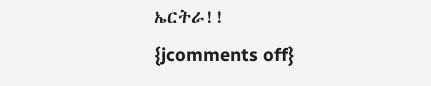ኤርትራ!!
{jcomments off}